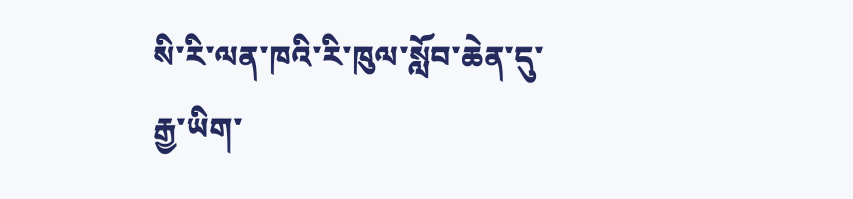སི་རི་ལན་ཁའི་རི་ཁུལ་སློབ་ཆེན་དུ་རྒྱ་ཡིག་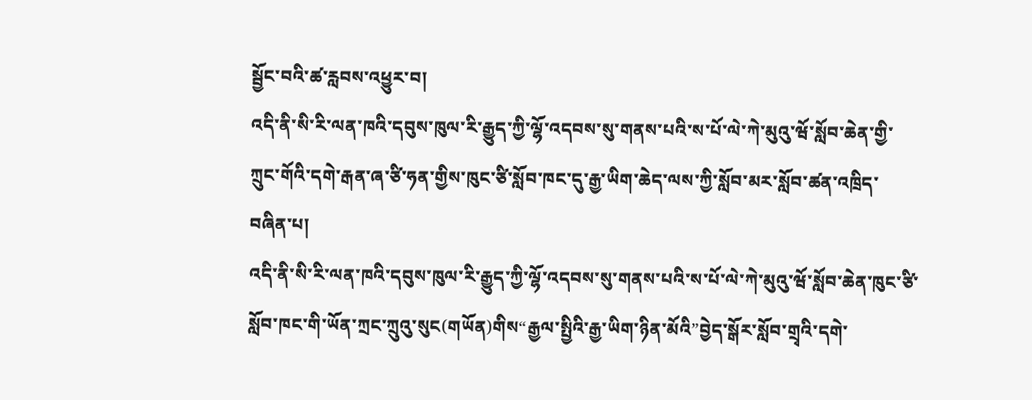སྦྱོང་བའི་ཚ་རླབས་འཕྱུར་བ།
འདི་ནི་སི་རི་ལན་ཁའི་དབུས་ཁུལ་རི་རྒྱུད་ཀྱི་ལྷོ་འདབས་སུ་གནས་པའི་ས་པོ་ལེ་ཀེ་མུའུ་ཝོ་སློབ་ཆེན་གྱི་ཀྲུང་གོའི་དགེ་རྒན་ཞ་ཙི་ཧན་གྱིས་ཁུང་ཙི་སློབ་ཁང་དུ་རྒྱ་ཡིག་ཆེད་ལས་ཀྱི་སློབ་མར་སློབ་ཚན་འཁྲིད་བཞིན་པ།
འདི་ནི་སི་རི་ལན་ཁའི་དབུས་ཁུལ་རི་རྒྱུད་ཀྱི་ལྷོ་འདབས་སུ་གནས་པའི་ས་པོ་ལེ་ཀེ་མུའུ་ཝོ་སློབ་ཆེན་ཁུང་ཙི་སློབ་ཁང་གི་ཡོན་ཀྲང་ཀྲུའུ་སུང(གཡོན)གིས“རྒྱལ་སྤྱིའི་རྒྱ་ཡིག་ཉིན་མོའི”བྱེད་སྒོར་སློབ་གྲྭའི་དགེ་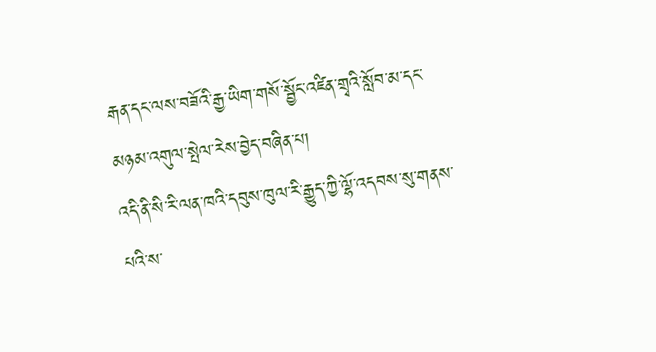རྒན་དང་ལས་བཟོའི་རྒྱ་ཡིག་གསོ་སྦྱོང་འཛིན་གྲྭའི་སློབ་མ་དང་མཉམ་འགུལ་སྤེལ་རེས་བྱེད་བཞིན་པ།
འདི་ནི་སི་རི་ལན་ཁའི་དབུས་ཁུལ་རི་རྒྱུད་ཀྱི་ལྷོ་འདབས་སུ་གནས་པའི་ས་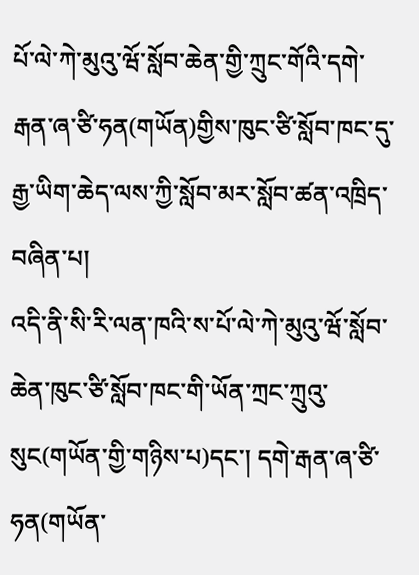པོ་ལེ་ཀེ་མུའུ་ཝོ་སློབ་ཆེན་གྱི་ཀྲུང་གོའི་དགེ་རྒན་ཞ་ཙི་ཧན(གཡོན)གྱིས་ཁུང་ཙི་སློབ་ཁང་དུ་རྒྱ་ཡིག་ཆེད་ལས་ཀྱི་སློབ་མར་སློབ་ཚན་འཁྲིད་བཞིན་པ།
འདི་ནི་སི་རི་ལན་ཁའི་ས་པོ་ལེ་ཀེ་མུའུ་ཝོ་སློབ་ཆེན་ཁུང་ཙི་སློབ་ཁང་གི་ཡོན་ཀྲང་ཀྲུའུ་སུང(གཡོན་གྱི་གཉིས་པ)དང་། དགེ་རྒན་ཞ་ཙི་ཧན(གཡོན་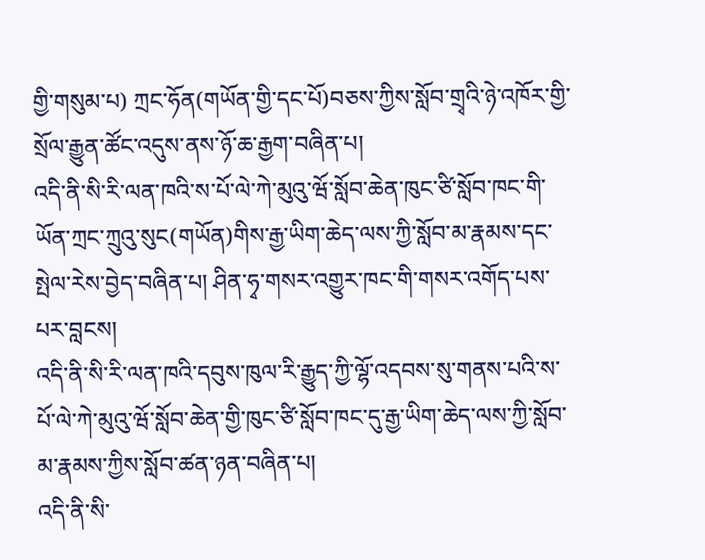གྱི་གསུམ་པ) ཀྲང་ཧོན(གཡོན་གྱི་དང་པོ)བཅས་ཀྱིས་སློབ་གྲྭའི་ཉེ་འཁོར་གྱི་སྲོལ་རྒྱུན་ཚོང་འདུས་ནས་ཉོ་ཆ་རྒྱག་བཞིན་པ།
འདི་ནི་སི་རི་ལན་ཁའི་ས་པོ་ལེ་ཀེ་མུའུ་ཝོ་སློབ་ཆེན་ཁུང་ཙི་སློབ་ཁང་གི་ཡོན་ཀྲང་ཀྲུའུ་སུང(གཡོན)གིས་རྒྱ་ཡིག་ཆེད་ལས་ཀྱི་སློབ་མ་རྣམས་དང་སྤེལ་རེས་བྱེད་བཞིན་པ། ཤིན་ཧྭ་གསར་འགྱུར་ཁང་གི་གསར་འགོད་པས་པར་བླངས།
འདི་ནི་སི་རི་ལན་ཁའི་དབུས་ཁུལ་རི་རྒྱུད་ཀྱི་ལྷོ་འདབས་སུ་གནས་པའི་ས་པོ་ལེ་ཀེ་མུའུ་ཝོ་སློབ་ཆེན་གྱི་ཁུང་ཙི་སློབ་ཁང་དུ་རྒྱ་ཡིག་ཆེད་ལས་ཀྱི་སློབ་མ་རྣམས་ཀྱིས་སློབ་ཚན་ཉན་བཞིན་པ།
འདི་ནི་སི་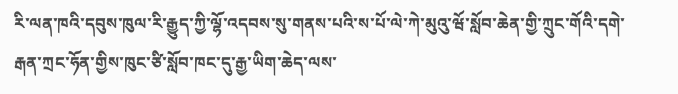རི་ལན་ཁའི་དབུས་ཁུལ་རི་རྒྱུད་ཀྱི་ལྷོ་འདབས་སུ་གནས་པའི་ས་པོ་ལེ་ཀེ་མུའུ་ཝོ་སློབ་ཆེན་གྱི་ཀྲུང་གོའི་དགེ་རྒན་ཀྲང་ཧོན་གྱིས་ཁུང་ཙི་སློབ་ཁང་དུ་རྒྱ་ཡིག་ཆེད་ལས་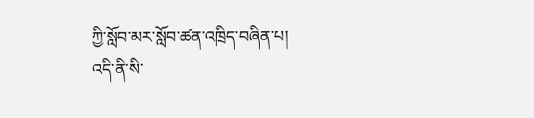ཀྱི་སློབ་མར་སློབ་ཚན་འཁྲིད་བཞིན་པ།
འདི་ནི་སི་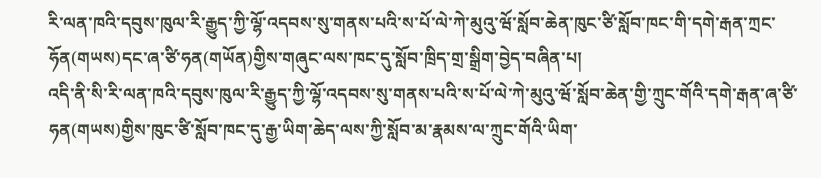རི་ལན་ཁའི་དབུས་ཁུལ་རི་རྒྱུད་ཀྱི་ལྷོ་འདབས་སུ་གནས་པའི་ས་པོ་ལེ་ཀེ་མུའུ་ཝོ་སློབ་ཆེན་ཁུང་ཙི་སློབ་ཁང་གི་དགེ་རྒན་ཀྲང་ཧོན(གཡས)དང་ཞ་ཙི་ཧན(གཡོན)གྱིས་གཞུང་ལས་ཁང་དུ་སློབ་ཁྲིད་གྲ་སྒྲིག་བྱེད་བཞིན་པ།
འདི་ནི་སི་རི་ལན་ཁའི་དབུས་ཁུལ་རི་རྒྱུད་ཀྱི་ལྷོ་འདབས་སུ་གནས་པའི་ས་པོ་ལེ་ཀེ་མུའུ་ཝོ་སློབ་ཆེན་གྱི་ཀྲུང་གོའི་དགེ་རྒན་ཞ་ཙི་ཧན(གཡས)གྱིས་ཁུང་ཙི་སློབ་ཁང་དུ་རྒྱ་ཡིག་ཆེད་ལས་ཀྱི་སློབ་མ་རྣམས་ལ་ཀྲུང་གོའི་ཡིག་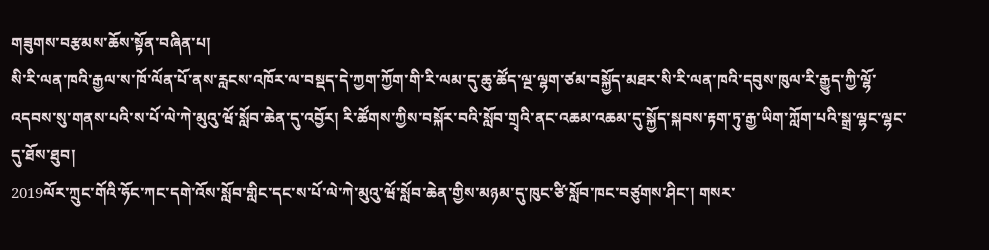གཟུགས་བརྩམས་ཆོས་སྟོན་བཞིན་པ།
སི་རི་ལན་ཁའི་རྒྱལ་ས་ཁོ་ལོན་པོ་ནས་རླངས་འཁོར་ལ་བསྡད་དེ་ཀྱག་ཀྱོག་གི་རི་ལམ་དུ་ཆུ་ཚོད་ལྔ་ལྷག་ཙམ་བསྐྱོད་མཐར་སི་རི་ལན་ཁའི་དབུས་ཁུལ་རི་རྒྱུད་ཀྱི་ལྷོ་འདབས་སུ་གནས་པའི་ས་པོ་ལེ་ཀེ་མུའུ་ཝོ་སློབ་ཆེན་དུ་འབྱོར། རི་ཚོགས་ཀྱིས་བསྐོར་བའི་སློབ་གྲྭའི་ནང་འཆམ་འཆམ་དུ་སྐྱོད་སྐབས་རྟག་ཏུ་རྒྱ་ཡིག་ཀློག་པའི་སྒྲ་ལྷང་ལྷང་དུ་ཐོས་ཐུབ།
2019ལོར་ཀྲུང་གོའི་ཧོང་ཀང་དགེ་འོས་སློབ་གླིང་དང་ས་པོ་ལེ་ཀེ་མུའུ་ཝོ་སློབ་ཆེན་གྱིས་མཉམ་དུ་ཁུང་ཙི་སློབ་ཁང་བཙུགས་ཤིང་། གསར་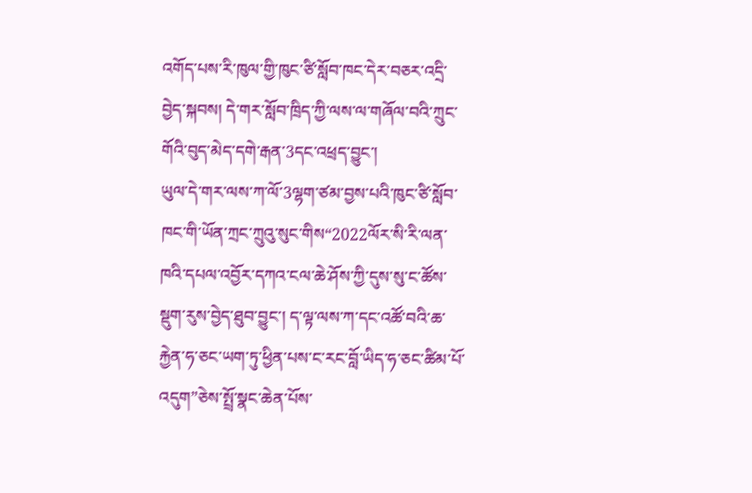འགོད་པས་རི་ཁུལ་གྱི་ཁུང་ཙི་སློབ་ཁང་དེར་བཅར་འདྲི་བྱེད་སྐབས། དེ་གར་སློབ་ཁྲིད་ཀྱི་ལས་ལ་གཞོལ་བའི་ཀྲུང་གོའི་བུད་མེད་དགེ་རྒན་3དང་འཕྲད་བྱུང་།
ཡུལ་དེ་གར་ལས་ཀ་ལོ་3ལྷག་ཙམ་བྱས་པའི་ཁུང་ཙི་སློབ་ཁང་གི་ཡོན་ཀྲང་ཀྲུའུ་སུང་གིས“2022ལོར་སི་རི་ལན་ཁའི་དཔལ་འབྱོར་དཀའ་ངལ་ཆེ་ཤོས་ཀྱི་དུས་སུ་ང་ཚོས་སྡུག་རུས་བྱེད་ཐུབ་བྱུང་། ད་ལྟ་ལས་ཀ་དང་འཚོ་བའི་ཆ་རྐྱེན་ཧ་ཅང་ཡག་ཏུ་ཕྱིན་པས་ང་རང་བློ་ཡིད་ཧ་ཅང་ཚིམ་པོ་འདུག”ཅེས་སྤྲོ་སྣང་ཆེན་པོས་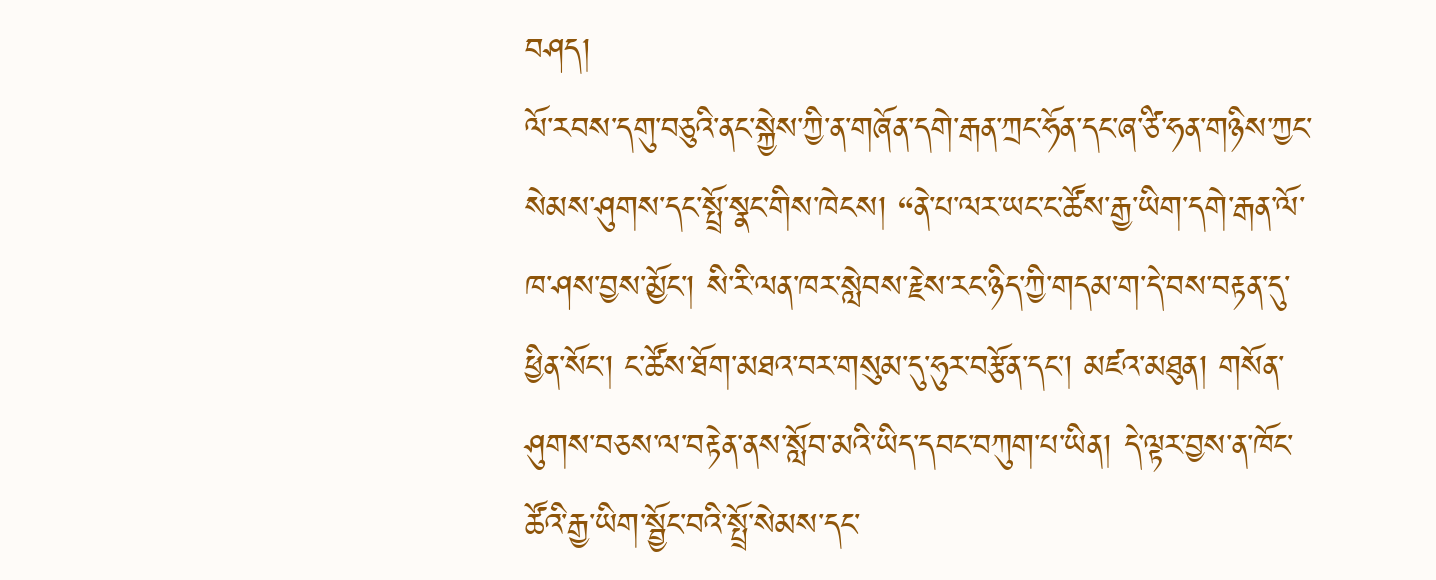བཤད།
ལོ་རབས་དགུ་བཅུའི་ནང་སྐྱེས་ཀྱི་ན་གཞོན་དགེ་རྒན་ཀྲང་ཧོན་དང་ཞ་ཙི་ཧན་གཉིས་ཀྱང་སེམས་ཤུགས་དང་སྤྲོ་སྣང་གིས་ཁེངས། “ནེ་པ་ལར་ཡང་ང་ཚོས་རྒྱ་ཡིག་དགེ་རྒན་ལོ་ཁ་ཤས་བྱས་མྱོང་། སི་རི་ལན་ཁར་སླེབས་རྗེས་རང་ཉིད་ཀྱི་གདམ་ག་དེ་བས་བརྟན་དུ་ཕྱིན་སོང་། ང་ཚོས་ཐོག་མཐའ་བར་གསུམ་དུ་ཧུར་བརྩོན་དང་། མཛའ་མཐུན། གསོན་ཤུགས་བཅས་ལ་བརྟེན་ནས་སློབ་མའི་ཡིད་དབང་བཀུག་པ་ཡིན། དེ་ལྟར་བྱས་ན་ཁོང་ཚོའི་རྒྱ་ཡིག་སྦྱོང་བའི་སྤྲོ་སེམས་དང་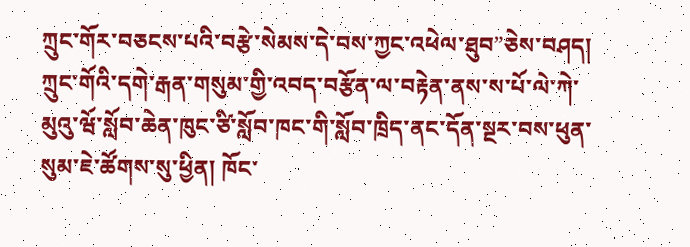ཀྲུང་གོར་བཅངས་པའི་བརྩེ་སེམས་དེ་བས་ཀྱང་འཕེལ་ཐུབ”ཅེས་བཤད།
ཀྲུང་གོའི་དགེ་རྒན་གསུམ་གྱི་འབད་བརྩོན་ལ་བརྟེན་ནས་ས་པོ་ལེ་ཀེ་མུའུ་ཝོ་སློབ་ཆེན་ཁུང་ཙི་སློབ་ཁང་གི་སློབ་ཁྲིད་ནང་དོན་སྔར་བས་ཕུན་སུམ་ཇེ་ཚོགས་སུ་ཕྱིན། ཁོང་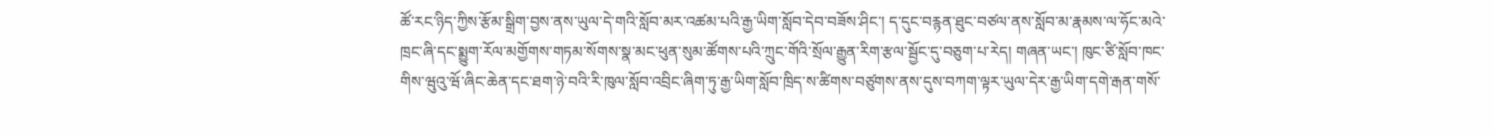ཚོ་རང་ཉིད་ཀྱིས་རྩོམ་སྒྲིག་བྱས་ནས་ཡུལ་དེ་གའི་སློབ་མར་འཚམ་པའི་རྒྱ་ཡིག་སློབ་དེབ་བཟོས་ཤིང་། ད་དུང་བརྙན་ཐུང་བཙལ་ནས་སློབ་མ་རྣམས་ལ་ཧོང་མའེ་ཁྲང་ཞི་དང་སྨྱུག་རོལ་མགྱོགས་གཏམ་སོགས་སྣ་མང་ཕུན་སུམ་ཚོགས་པའི་ཀྲུང་གོའི་སྲོལ་རྒྱུན་རིག་རྩལ་སྦྱོང་དུ་བཅུག་པ་རེད། གཞན་ཡང་། ཁུང་ཙི་སློབ་ཁང་གིས་ཝུའུ་ཝོ་ཞིང་ཆེན་དང་ཐག་ཉེ་བའི་རི་ཁུལ་སློབ་འབྲིང་ཞིག་ཏུ་རྒྱ་ཡིག་སློབ་ཁྲིད་ས་ཚིགས་བཙུགས་ནས་དུས་བཀག་ལྟར་ཡུལ་དེར་རྒྱ་ཡིག་དགེ་རྒན་གསོ་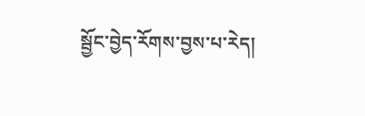སྦྱོང་བྱེད་རོགས་བྱས་པ་རེད།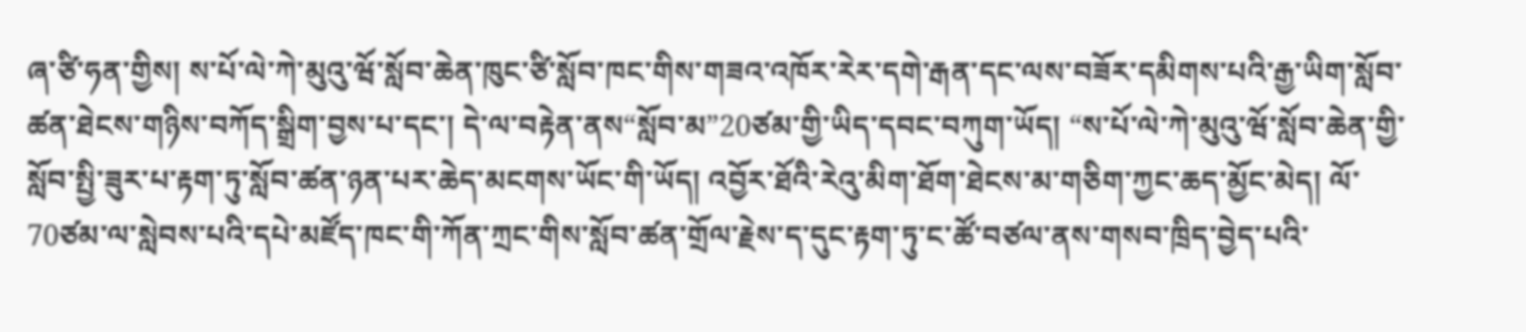ཞ་ཙི་ཧན་གྱིས། ས་པོ་ལེ་ཀེ་མུའུ་ཝོ་སློབ་ཆེན་ཁུང་ཙི་སློབ་ཁང་གིས་གཟའ་འཁོར་རེར་དགེ་རྒན་དང་ལས་བཟོར་དམིགས་པའི་རྒྱ་ཡིག་སློབ་ཚན་ཐེངས་གཉིས་བཀོད་སྒྲིག་བྱས་པ་དང་། དེ་ལ་བརྟེན་ནས“སློབ་མ”20ཙམ་གྱི་ཡིད་དབང་བཀུག་ཡོད། “ས་པོ་ལེ་ཀེ་མུའུ་ཝོ་སློབ་ཆེན་གྱི་སློབ་སྤྱི་ཟུར་པ་རྟག་ཏུ་སློབ་ཚན་ཉན་པར་ཆེད་མངགས་ཡོང་གི་ཡོད། འབྱོར་ཐོའི་རེའུ་མིག་ཐོག་ཐེངས་མ་གཅིག་ཀྱང་ཆད་མྱོང་མེད། ལོ་70ཙམ་ལ་སླེབས་པའི་དཔེ་མཛོད་ཁང་གི་ཀོན་ཀྲང་གིས་སློབ་ཚན་གྲོལ་རྗེས་ད་དུང་རྟག་ཏུ་ང་ཚོ་བཙལ་ནས་གསབ་ཁྲིད་བྱེད་པའི་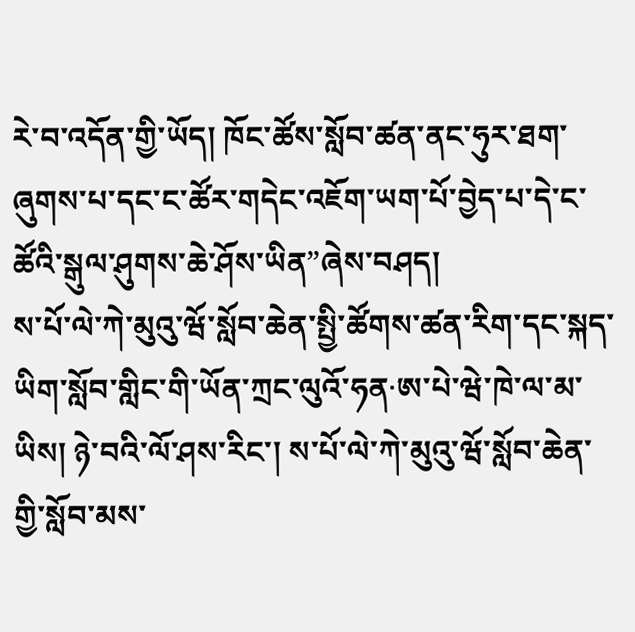རེ་བ་འདོན་གྱི་ཡོད། ཁོང་ཚོས་སློབ་ཚན་ནང་ཧུར་ཐག་ཞུགས་པ་དང་ང་ཚོར་གདེང་འཇོག་ཡག་པོ་བྱེད་པ་དེ་ང་ཚོའི་སྒུལ་ཤུགས་ཆེ་ཤོས་ཡིན”ཞེས་བཤད།
ས་པོ་ལེ་ཀེ་མུའུ་ཝོ་སློབ་ཆེན་སྤྱི་ཚོགས་ཚན་རིག་དང་སྐད་ཡིག་སློབ་གླིང་གི་ཡོན་ཀྲང་ལུའོ་ཧན·ཨ་པེ་ཝེ་ཁེ་ལ་མ་ཡིས། ཉེ་བའི་ལོ་ཤས་རིང་། ས་པོ་ལེ་ཀེ་མུའུ་ཝོ་སློབ་ཆེན་གྱི་སློབ་མས་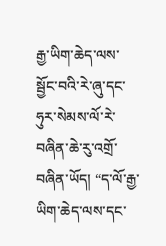རྒྱ་ཡིག་ཆེད་ལས་སྦྱོང་བའི་རེ་ཞུ་དང་ཧུར་སེམས་ལོ་རེ་བཞིན་ཆེ་རུ་འགྲོ་བཞིན་ཡོད། “ད་ལོ་རྒྱ་ཡིག་ཆེད་ལས་དང་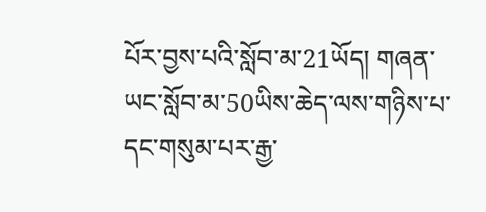པོར་བྱས་པའི་སློབ་མ་21ཡོད། གཞན་ཡང་སློབ་མ་50ཡིས་ཆེད་ལས་གཉིས་པ་དང་གསུམ་པར་རྒྱ་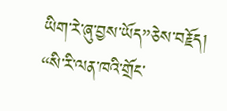ཡིག་རེ་ཞུ་བྱས་ཡོད”ཅེས་བརྗོད།
“སི་རི་ལན་ཁའི་གྲོང་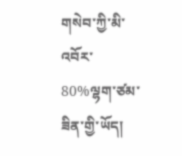གསེབ་ཀྱི་མི་འབོར་80%ལྷག་ཙམ་ཟིན་གྱི་ཡོད།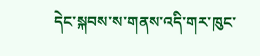དེང་སྐབས་ས་གནས་འདི་གར་ཁུང་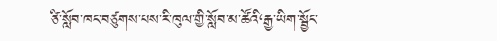ཙི་སློབ་ཁང་བཙུགས་པས་རི་ཁུལ་གྱི་སློབ་མ་ཚོའི‘རྒྱ་ཡིག་སྦྱོང་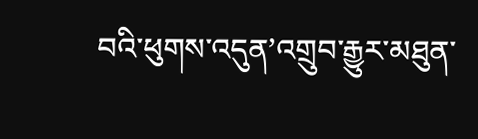བའི་ཕུགས་འདུན’འགྲུབ་རྒྱུར་མཐུན་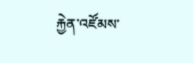རྐྱེན་འཛོམས་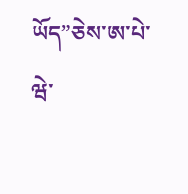ཡོད”ཅེས་ཨ་པེ་ཝེ་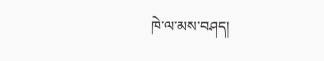ཁེ་ལ་མས་བཤད།